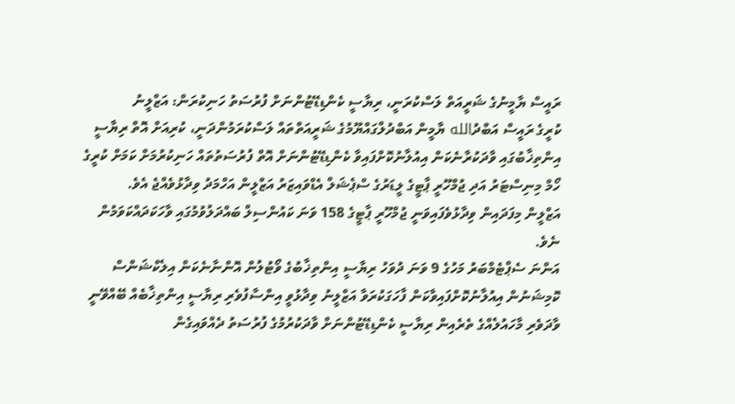ރައީސް ޔާމީނުގެ ޝަރީއަތް ލަސްކުރަނީ، ރިޔާސީ ކެންޑިޑޭޓުންނަށް ފުރުސަތު ހަނިކުރަން: އަޒްލީނު
ކުރީގެ ރައީސް އަބްދުالله ޔާމީން އަބްދުލްގައްޔޫމުގެ ޝަރީއަތްތައް ލަސްކުރަމުންދަނީ، ކުރިއަށް އޮތް ރިޔާސީ އިންތިޚާބުގައި ވާދަކުރާނެކަން އިއުލާނުކޮށްފައިވާ ކެންޑިޑޭޓުންނަށް އޮތް ފުރުސަތުތައް ހަނިކުރުމަށް ކަމަށް ކުރީގެ ހޯމް މިނިސްޓަރު އަދި ޖުމްހޫރީ ޕާޓީގެ ލީޑަރުގެ ސްޕެޝަލް އެޑްވައިޒަރު އަޒްލީން އަހްމަދު ވިދާޅުވެއްޖެ އެވެ.
އަޒްލީން މިފަދައިން ވިދާޅުވެފައިވަނީ ޖުމްހޫރީ ޕާޓީގެ 158 ވަނަ ކައުންސިލް ބައްދަލުވުމުގައި ވާހަކަދައްކަވަމުން ނެވެ.
އަންނަ ސެޕްޓެމްބަރު މަހުގެ 9 ވަނަ ދުވަހު ރިޔާސީ އިންތިޚާބުގެ ވޯޓުލުން އޮންނާނެކަން އިލެކްޝަންސް ކޮމިޝަނުން އިއުލާނުކޮށްފައިވާކަން ފާހަގަކުރަވާ އަޒްލީނު ވިދާޅުވީ އިންސާފުވެރި ރިޔާސީ އިންތިޚާބެއް ބޭއްވޭނީ ވާދަވެރި މާހައުލެއްގެ ތެރެއިން ރިޔާސީ ކެންޑިޑޭޓުންނަށް ވާދަކުރުމުގެ ފުރުސަތު ދެއްވައިގެން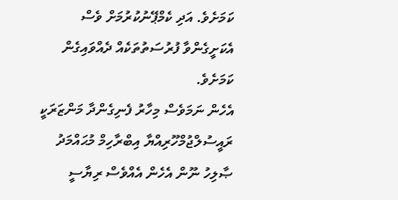ކަމަށެވެ. އަދި ކެމްޕޭނުކުރުމަށް ވެސް އެކަށީގެންވާ ފުރުސަތުތަކެއް ދެއްވައިގެން ކަމަށެވެ.
އެހެން ނަމަވެސް މިހާރު ފެނިގެންދާ މަންޒަރަކީ ރައީސުލްޖުމްހޫރިއްޔާ އިބްރާހިމް މުޙައްމަދު ޞާލިހު ނޫން އެހެން އެއްވެސް ރިޔާސީ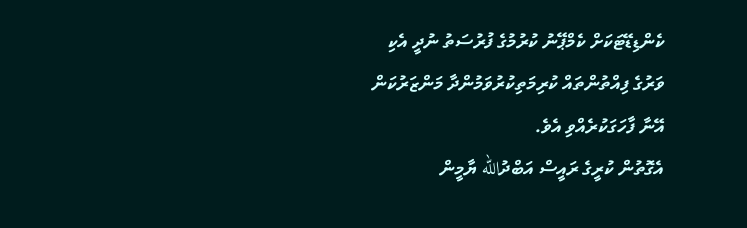ކެންޑިޑޭޓަކަށް ކެމްޕޭނު ކުރުމުގެ ފުރުސަތު ނުދީ އެކި ވަރުގެ ފިއްތުންތައް ކުރިމަތިކުރުވަމުންދާ މަންޒަރުކަން އޭނާ ފާހަގަކުރެއްވި އެވެ.
އެގޮތުން ކުރީގެ ރައީސް އަބްދުالله ޔާމީން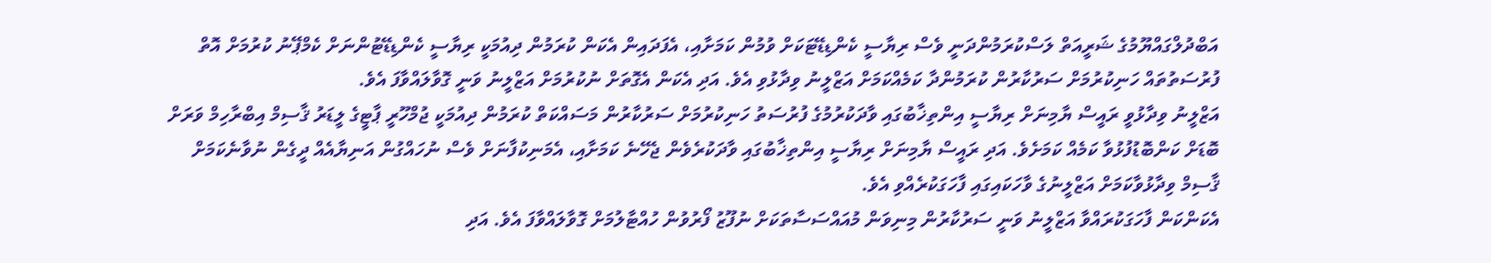އަބްދުލްގައްޔޫމުގެ ޝަރީއަތް ލަސްކުރަމުންދަނީ ވެސް ރިޔާސީ ކެންޑިޑޭޓަކަށް ވުމުން ކަމަށާއި، އެފަދައިން އެކަން ކުރަމުން ދިއުމަކީ ރިޔާސީ ކެންޑިޑޭޓުންނަށް ކެމްޕޭނު ކުރުމަށް އޮތް ފުރުސަތުތައް ހަނިކުރުމަށް ސަރުކާރުން ކުރަމުންދާ ކަމެއްކަމަށް އަޒްލީނު ވިދާޅުވި އެވެ. އަދި އެކަން އެގޮތަށް ނުކުރުމަށް އަޒްލީނު ވަނީ ގޮވާލައްވާފަ އެވެ.
އަޒްލީނު ވިދާޅުވީ ރައީސް ޔާމިނަށް ރިޔާސީ އިންތިޚާބުގައި ވާދަކުރުމުގެ ފުރުސަތު ހަނިކުރުމަށް ސަރުކާރުން މަސައްކަތް ކުރަމުން ދިއުމަކީ ޖުމްހޫރީ ޕާޓީގެ ލީޑަރު ޤާސިމް އިބްރާހިމް ވަރަށް ބޮޑަށް ކަންބޮޑުފުޅުވާ ކަމެއް ކަމަށެވެ. އަދި ރައީސް ޔާމިނަށް ރިޔާސީ އިންތިޚާބުގައި ވާދަކުރެވެން ޖެހޭނެ ކަމަށާއި، އެމަނިކުފާނަށް ވެސް ނުހައްގުން އަނިޔާއެއް ދީގެން ނުވާނެކަމަށް ޤާސިމް ވިދާޅުވާކަމަށް އަޒްލީނުގެ ވާހަކައިގައި ފާހަގަކުރެއްވި އެވެ.
އެކަންކަން ފާހަގަކުރައްވާ އަޒްލީނު ވަނީ ސަރުކާރުން މިނިވަން މުއައްސަސާތަކަށް ނުފޫޒު ފޯރުވުން ހުއްޓާލުމަށް ގޮވާލައްވާފަ އެވެ. އަދި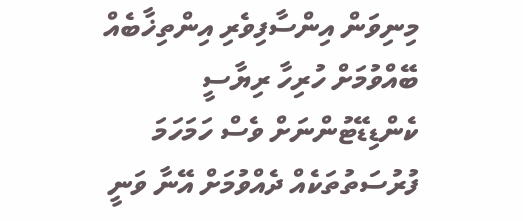މިނިވަން އިންސާފިވެރި އިންތިޚާބެއް ބޭއްވުމަށް ހުރިހާ ރިޔާސީ ކެންޑިޑޭޓުންނަށް ވެސް ހަމަހަމަ ފުރުސަތުތަކެއް ދެއްވުމަށް އޭނާ ވަނީ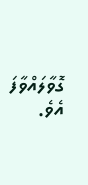ގޮވާލައްވާފަ އެވެ.